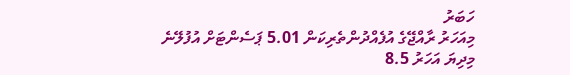ހަބަރު
މިއަހަރު ރާއްޖޭގެ އުފެއްދުންތެރިކަން 5.01 ޕަސެންޓަށް އުފުލޭނެ
މިދިޔަ އަހަރު 8.5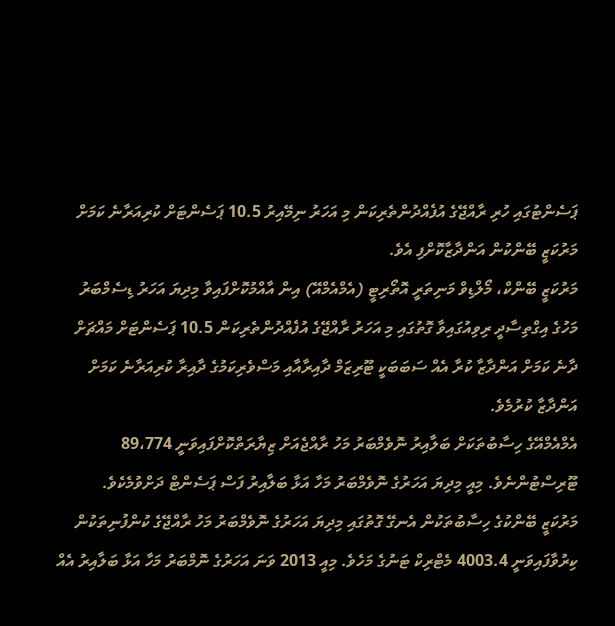ޕަސެންޓުގައި ހުރި ރާއްޖޭގެ އުފެއްދުންތެރިކަން މި އަހަރު ނިމޭއިރު 10.5 ޕަސެންޓަށް ކުރިއަރާނެ ކަމަށް މަރުކަޒީ ބޭންކުން އަންދާޒާކޮށްފި އެވެ.
މަރުކަޒީ ބޭންކް، މޯލްޑިވް މަނިތަރީ އޮތޯރިޓީ (އެމްއެމްއޭ) އިން އާއްމުކޮށްފައިވާ މިދިޔަ އަހަރު ޑިސެމްބަރު މަހުގެ އިގްތިސާދީ ރިވިއުގައިވާ ގޮތުގައި މި އަހަރު ރާއްޖޭގެ އުފެއްދުންތެރިކަން 10.5 ޕަސެންޓަށް މައްޗަށް ދާނެ ކަމަށް އަންދާޒާ ކުރާ އެއް ސަބަބަކީ ޓޫރިޒަމް ދާއިރާއާއި މަސްވެރިކަމުގެ ދާއިރާ ކުރިއަރާނެ ކަމަށް އަންދާޒާ ކުރުމެވެ.
އެމްއެމްއޭގެ ހިސާބުތަކަށް ބަލާއިރު ނޮވެމްބަރު މަހު ރާއްޖެއަށް ޒިޔާރަތްކޮށްފައިވަނީ 89،774 ޓޫރިސްޓުންނެވެ. މިއީ މިދިޔަ އަހަރުގެ ނޮވެމްބަރު މަހާ އަޅާ ބަލާއިރު ފަސް ޕަސެންޓް ދަށްވުމެކެވެ.
މަރުކަޒީ ބޭންކުގެ ހިސާބުތަކުން އެނގޭ ގޮތުގައި މިދިޔަ އަހަރުގެ ނޮވެމްބަރު މަހު ރާއްޖޭގެ ކުންފުނިތަކުން ކިރުވާފައިވަނީ 4003.4 މެޓްރިކް ޓަނުގެ މަހެވެ. މިއީ 2013 ވަނަ އަހަރުގެ ނޮމްބަރު މަހާ އަޅާ ބަލާއިރު އެއް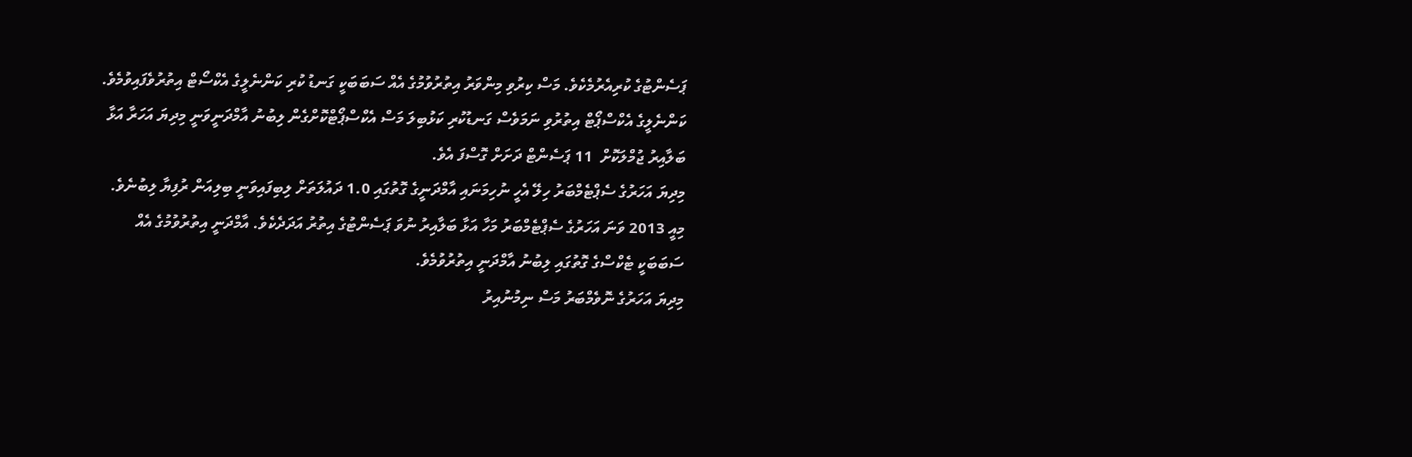ޕަސެންޓުގެ ކުރިއެރުމެކެވެ. މަސް ކިރުވި މިންވަރު އިތުރުވުމުގެ އެއް ސަބަބަކީ ގަނޑު ކުރި ކަންނެލީގެ އެކްސޯޓް އިތުރުވެފައިވުމެވެ. ކަންނެލީގެ އެކްސްޕޯޓް އިތުރުވި ނަމަވެސް ގަނޑުކުރި ކަޅުބިލަ މަސް އެކްސްޕޯޓްކޮށްގެން ލިބުނު އާމްދަނީވަނީ މިދިޔަ އަހަރާ އަޅާ ބަލާއިރު ޖުމްލަކޮށް  11 ޕަސެންޓް ދަށަށް ގޮސްފަ އެވެ.
މިދިޔަ އަހަރުގެ ސެޕްޓެމްބަރު ހިލޭ އެހީ ނުހިމަނައި އާމްދަނީގެ ގޮތުގައި 1.0 ދައުލަތަށް ލިބިފައިވަނީ ބިލިއަން ރުފިޔާ ލިބުނެވެ. މިއީ 2013 ވަނަ އަހަރުގެ ސެޕްޓެމްބަރު މަހާ އަޅާ ބަލާއިރު ނުވަ ޕަސެންޓުގެ އިތުރު އަދަދެކެވެ. އާމްދަނީ އިތުރުވުމުގެ އެއް ސަބަބަކީ ޓެކްސްގެ ގޮތުގައި ލިބުނު އާމްދަނީ އިތުރުވުމެވެ.
މިދިޔަ އަހަރުގެ ނޮވެމްބަރު މަސް ނިމުނުއިރު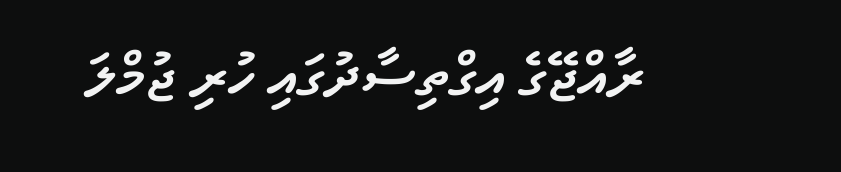ރާއްޖޭގެ އިގްތިސާދުގައި ހުރި ޖުމްލަ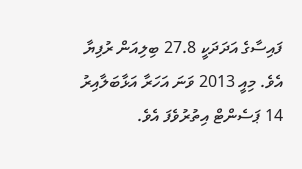ފައިސާގެ އަދަދަކީ 27.8 ބިލިއަން ރުފިޔާ އެވެ. މިއީ 2013 ވަނަ އަހަރާ އަޅާބަލާއިރު 14 ޕަސެންޓް އިތުރުވެފަ އެވެ.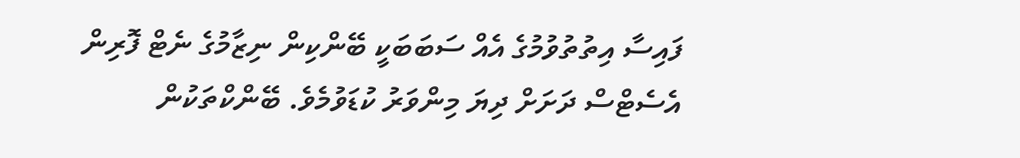ފައިސާ އިތުތުވުމުގެ އެއް ސަބަބަކީ ބޭންކިން ނިޒާމުގެ ނެޓް ފޮރިން އެސެޓްސް ދަށަށް ދިޔަ މިންވަރު ކުޑަވުމެވެ. ބޭންކްތަކުން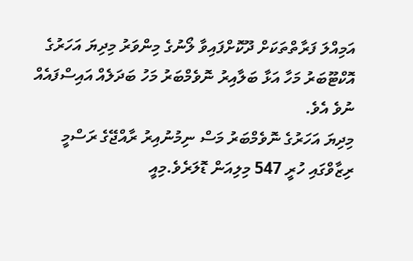އަމިއްލަ ފަރާތްތަކަށް ދޫކޮށްފައިވާ ލޯނުގެ މިންވަރު މިދިޔަ އަހަރުގެ އޮކްޓޫބަރު މަހާ އަޅާ ބަލާއިރު ނޮވެމްބަރު މަހު ބަދަލެއް އައިސްފައެއް ނުވެ އެވެ.
މިދިޔަ އަހަރުގެ ނޮވެމްބަރު މަސް ނިމުނުއިރު ރާއްޖޭގެ ރަސްމީ ރިޒާވްގައި ހުރީ 547 މިލިއަން ޑޮލަރެވެ.މިއީ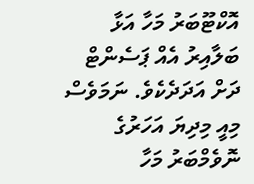އޮކްޓޫބަރު މަހާ އަޅާ ބަލާއިރު އެއް ޕަސެންޓް ދަށް އަދަދެކެވެ. ނަމަވެސް މިއީ މިދިޔަ އަހަރުގެ ނޮވެމްބަރު މަހާ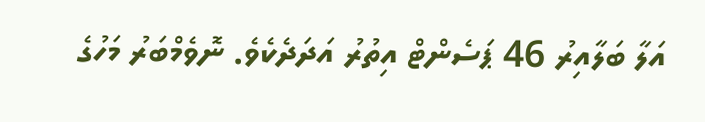އަލާ ބަލާއިރު 46 ޕަސެންޓް އިތުރު އަދަދެކެވެ. ނޮވެމްބަރު މަހުގެ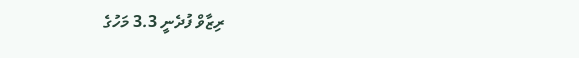ރިޒާވް ފުދެނީ 3.3 މަހުގެ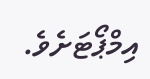އިމްޕޯޓަށެވެ.